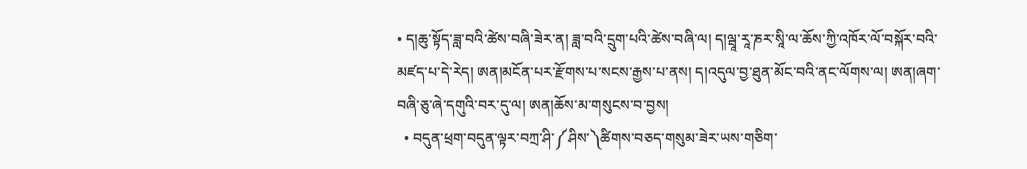• ད།ཆུ་སྟོད་ཟླ་བའི་ཚེས་བཞི་ཟེར་ན། ཟླ་བའི་དྲུག་པའི་ཚེས་བཞི་ལ། ད།ལྦཱ་རཱ་ཎར་སཱི་ལ་ཆོས་ཀྱི་འཁོར་ལོ་བསྐོར་བའི་མཛད་པ་དེ་རེད། ཨན།མངོན་པར་རྫོགས་པ་སངས་རྒྱས་པ་ནས། ད།འདུལ་བྱ་ཐུན་མོང་བའི་ནང་ལོགས་ལ། ཨན།ཞག་བཞི་ཅུ་ཞེ་དགུའི་བར་དུ་ལ། ཨན།ཆོས་མ་གསུངས་བ་བྱས།
  • བདུན་ཕྲག་བདུན་ལྟར་བཀྲ་ཤི་༼ཤིས་༽ཚིགས་བཅད་གསུམ་ཟེར་ཡས་གཅིག་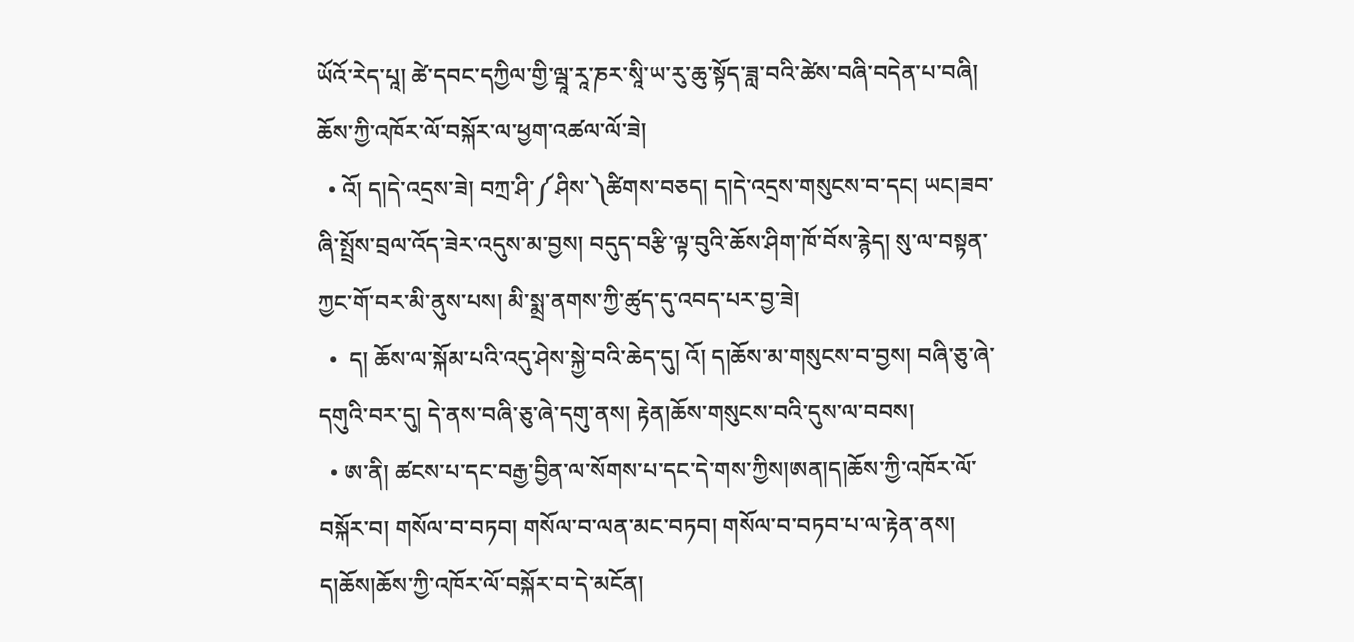ཡོའོ་རེད་པཱ། ཚེ་དབང་དཀྱིལ་གྱི་ལྦཱ་རཱ་ཎར་སཱི་ཡ་རུ་ཆུ་སྟོད་ཟླ་བའི་ཚེས་བཞི་བདེན་པ་བཞི། ཆོས་ཀྱི་འཁོར་ལོ་བསྐོར་ལ་ཕྱག་འཚལ་ལོ་ཟེ།
  • འོ། ད།དེ་འདྲས་ཟེ། བཀྲ་ཤི་༼ཤིས་༽ཚིགས་བཅད། ད།དེ་འདྲས་གསུངས་བ་དང། ཡང།ཟབ་ཞི་སྤྲོས་བྲལ་འོད་ཟེར་འདུས་མ་བྱས། བདུད་བརྩི་ལྟ་བུའི་ཆོས་ཤིག་ཁོ་བོས་རྙེད། སུ་ལ་བསྟན་ཀྱང་གོ་བར་མི་ནུས་པས། མི་སྨྲ་ནགས་ཀྱི་ཚུད་དུ་འབད་པར་བྱ་ཟེ།
  •  ད། ཆོས་ལ་སྐོམ་པའི་འདུ་ཤེས་སྐྱེ་བའི་ཆེད་དུ། འོ། ད།ཆོས་མ་གསུངས་བ་བྱས། བཞི་ཅུ་ཞེ་དགུའི་བར་དུ། དེ་ནས་བཞི་ཅུ་ཞེ་དགུ་ནས། རྟེན།ཆོས་གསུངས་བའི་དུས་ལ་བབས།
  • ཨ་ནི། ཚངས་པ་དང་བརྒྱ་བྱིན་ལ་སོགས་པ་དང་དེ་གས་ཀྱིས།ཨན།ད།ཆོས་ཀྱི་འཁོར་ལོ་བསྐོར་བ། གསོལ་བ་བཏབ། གསོལ་བ་ལན་མང་བཏབ། གསོལ་བ་བཏབ་པ་ལ་རྟེན་ནས། ད།ཆོས།ཆོས་ཀྱི་འཁོར་ལོ་བསྐོར་བ་དེ་མངོན།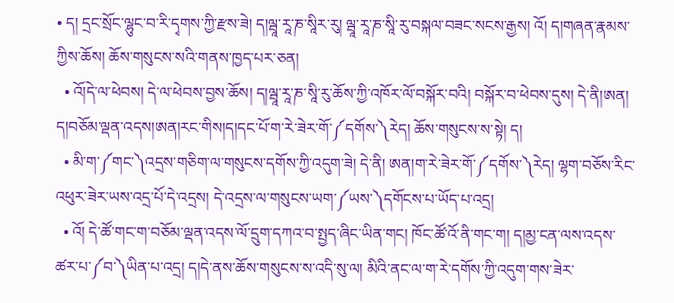• ད། དྲང་སྲོང་ལྷུང་བ་རི་དྭགས་ཀྱི་རྫས་ཟེ། ད།ལྦཱ་རཱ་ཎ་སཱིར་རུ། ལྦཱ་རཱ་ཎ་སཱི་རུ་བསྐལ་བཟང་སངས་རྒྱས། འོ། ད།གཞན་རྣམས་ཀྱིས་ཆོས། ཆོས་གསུངས་སའི་གནས་ཁྱད་པར་ཅན།
  • འོ།དེ་ལ་ཕེབས། དེ་ལ་ཕེབས་བྱས་ཆོས། ད།ལྦཱ་རཱ་ཎ་སཱི་རུ་ཆོས་ཀྱི་འཁོར་ལོ་བསྐོར་བའི། བསྐོར་བ་ཕེབས་དུས། དེ་ནི།ཨན། ད།བཅོམ་ལྡན་འདས།ཨན།རང་གིས།ད།དང་པོ་ག་རེ་ཟེར་གོ་༼དགོས་༽རེད། ཆོས་གསུངས་ས་སྟེ། ད།
  • མི་ག་༼གང་༽འདྲས་གཅིག་ལ་གསུངས་དགོས་ཀྱི་འདུག་ཟེ། དེ་ནི། ཨན།ག་རེ་ཟེར་གོ་༼དགོས་༽རེད། ལྷག་བཅོས་རིང་འཕུར་ཟེར་ཡས་འདྲ་པོ་དེ་འདྲས། དེ་འདྲས་ལ་གསུངས་ཡག་༼ཡས་༽དགོངས་པ་ཡོད་པ་འདྲ།
  • འོ། དེ་ཚོ་གང་ག་བཅོམ་ལྡན་འདས་ལོ་དྲུག་དཀའ་བ་སྤྱད་ཞིང་ཡིན་གང། ཁོང་ཚོ་འོ་ནི་གང་ག། ད།མྱ་ངན་ལས་འདས་ཚར་པ་༼བ་༽ཡིན་པ་འདྲ། ད།དེ་ནས་ཆོས་གསུངས་ས་འདི་སུ་ལ། མིའི་ནང་ལ་ག་རེ་དགོས་ཀྱི་འདུག་གས་ཟེར་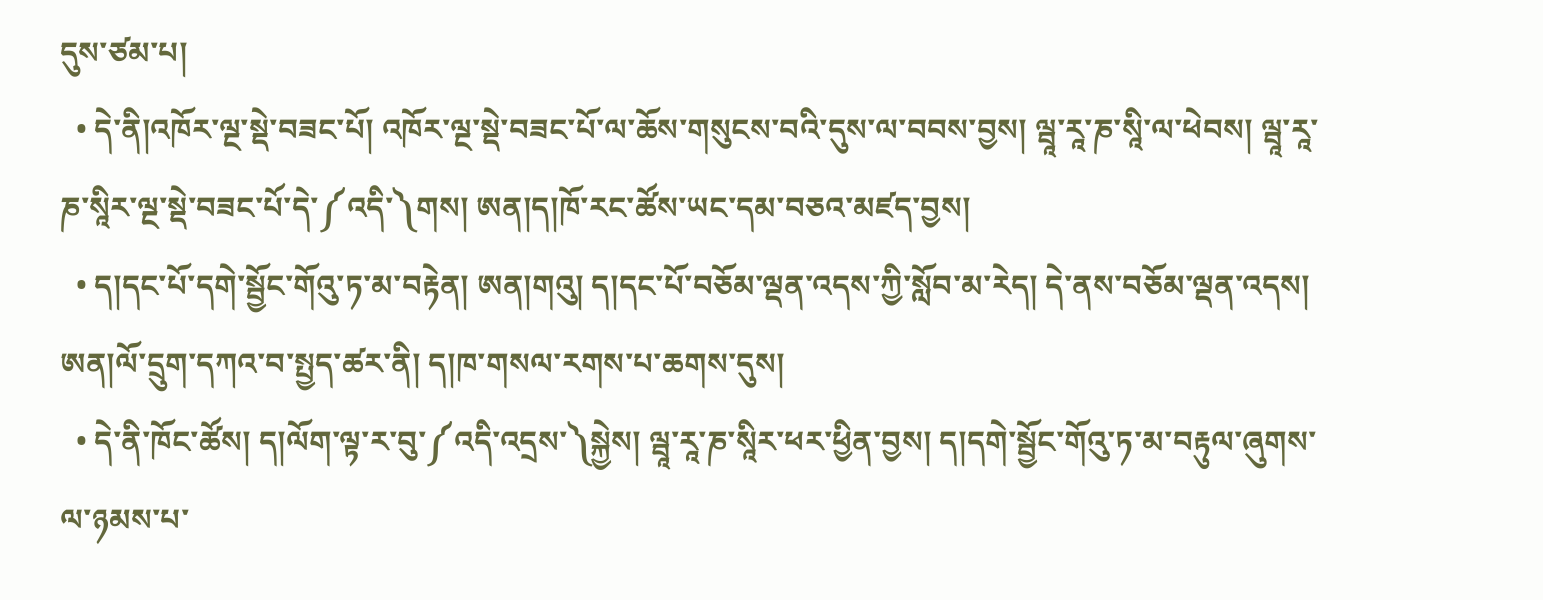དུས་ཙམ་པ།
  • དེ་ནི།འཁོར་ལྔ་སྡེ་བཟང་པོ། འཁོར་ལྔ་སྡེ་བཟང་པོ་ལ་ཆོས་གསུངས་བའི་དུས་ལ་བབས་བྱས། ལྦཱ་རཱ་ཎ་སཱི་ལ་ཕེབས། ལྦཱ་རཱ་ཎ་སཱིར་ལྔ་སྡེ་བཟང་པོ་དེ་༼འདི་༽གས། ཨན།ད།ཁོ་རང་ཚོས་ཡང་དམ་བཅའ་མཛད་བྱས།
  • ད།དང་པོ་དགེ་སྦྱོང་གོའུ་ཏ་མ་བརྟེན། ཨན།གའུ། ད།དང་པོ་བཅོམ་ལྡན་འདས་ཀྱི་སློབ་མ་རེད། དེ་ནས་བཅོམ་ལྡན་འདས། ཨན།ལོ་དྲུག་དཀའ་བ་སྤྱད་ཚར་ནི། ད།ཁ་གསལ་རགས་པ་ཆགས་དུས།
  • དེ་ནི་ཁོང་ཚོས། ད།ལོག་ལྟ་ར་བུ་༼འདི་འདྲས་༽སྐྱེས། ལྦཱ་རཱ་ཎ་སཱིར་ཕར་ཕྱིན་བྱས། ད།དགེ་སྦྱོང་གོའུ་ཏ་མ་བརྟུལ་ཞུགས་ལ་ཉམས་པ་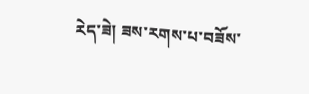རེད་ཟེ། ཟས་རགས་པ་བཟོས་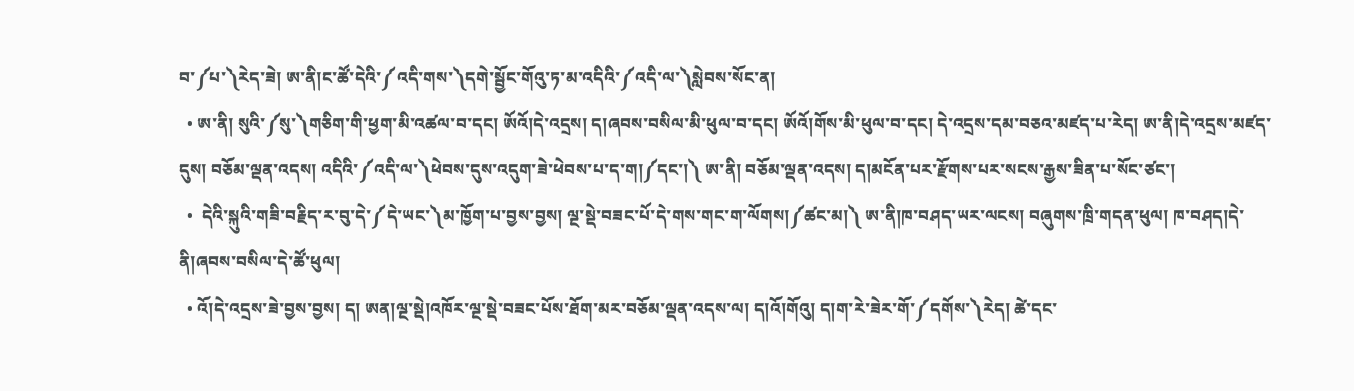བ་༼པ་༽རེད་ཟེ། ཨ་ནི།ང་ཚོ་དེའི་༼འདི་གས་༽དགེ་སྦྱོང་གོའུ་ཏ་མ་འདིའི་༼འདི་ལ་༽སླེབས་སོང་ན།
  • ཨ་ནི། སུའི་༼སུ་༽གཅིག་གི་ཕྱག་མི་འཚལ་བ་དང། ཨོའོ།དེ་འདྲས། ད།ཞབས་བསིལ་མི་ཕུལ་བ་དང། ཨོའོ།གོས་མི་ཕུལ་བ་དང། དེ་འདྲས་དམ་བཅའ་མཛད་པ་རེད། ཨ་ནི།དེ་འདྲས་མཛད་དུས། བཅོམ་ལྡན་འདས། འདིའི་༼འདི་ལ་༽ཕེབས་དུས་འདུག་ཟེ་ཕེབས་པ་ད་ག།༼དང་།༽ ཨ་ནི། བཅོམ་ལྡན་འདས། ད།མངོན་པར་རྫོགས་པར་སངས་རྒྱས་ཟིན་པ་སོང་ཙང་།
  •  དེའི་སྐུའི་གཟི་བརྗིད་ར་བུ་དེ་༼དེ་ཡང་༽མ་ཁྱོག་པ་བྱས་བྱས། ལྔ་སྡེ་བཟང་པོ་དེ་གས་གང་ག་ལོགས།༼ཚང་མ།༽ ཨ་ནི།ཁ་བཤད་ཡར་ལངས། བཞུགས་ཁྲི་གདན་ཕུལ། ཁ་བཤད།དེ་ནི།ཞབས་བསིལ་དེ་ཚོ་ཕུལ།
  • འོ།དེ་འདྲས་ཟེ་བྱས་བྱས། ད། ཨན།ལྔ་སྡེ།འཁོར་ལྔ་སྡེ་བཟང་པོས་ཐོག་མར་བཅོམ་ལྡན་འདས་ལ། ད།འོ།གོའུ། ད།ག་རེ་ཟེར་གོ་༼དགོས་༽རེད། ཚེ་དང་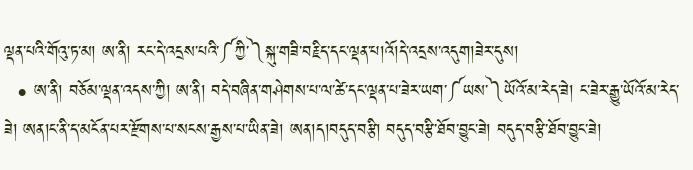ལྡན་པའི་གོའུ་ཏ་མ། ཨ་ནི། རང་དེ་འདྲས་པའི་༼ཀྱི་༽སྐུ་གཟི་བརྗིད་དང་ལྡན་པ།འོ།དེ་འདྲས་འདུག།ཟེར་དུས།
  • ཨ་ནི། བཅོམ་ལྡན་འདས་ཀྱི། ཨ་ནི། བདེ་བཞིན་གཤེགས་པ་ལ་ཚེ་དང་ལྡན་པ་ཟེར་ཡག་༼ཡས་༽ཡོའོ་མ་རེད་ཟེ། ང་ཟེར་རྒྱུ་ཡོའོ་མ་རེད་ཟེ། ཨན།ང་ནི་ད་མངོན་པར་རྫོགས་པ་སངས་རྒྱས་པ་ཡིན་ཟེ། ཨན།ད།བདུད་བརྩི། བདུད་བརྩི་ཐོབ་བྱུང་ཟེ། བདུད་བརྩི་ཐོབ་བྱུང་ཟེ།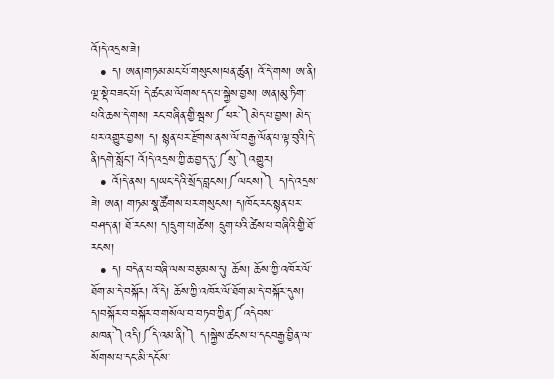འོ།དེ་འདྲས་ཟེ།
  • ད། ཨན།གཏམ་མང་པོ་གསུངས།ཕན་ཚུན། འོ་དེ་གས། ཨ་ནི། ལྔ་སྡེ་བཟང་པོ། དེ་ཚང་མ་ལོགས་དད་པ་སྐྱེས་བྱས། ཨན།མུ་ཏིག་པའི་ཆས་དེ་གས། རང་བཞིན་གྱི་སྦས་༼ཕར་༽མེད་པ་བྱས། མེད་པར་འགྱུར་བྱས། ད། སྙན་པར་རྫོགས་ནས་ལོ་བརྒྱ་ལོན་པ་ལྟ་བུའི།དེ་ནི།དགེ་སློང། འོ།དེ་འདྲས་ཀྱི་ཆ་བྱད་དུ་༼སུ་༽འགྱུར།
  • འོ།དེ་ནས། ད།ཡང་དེའི་སྲོད་བླངས།༼ལངས།༽ ད།དེ་འདྲས་ཟེ། ཨན། གཏམ་སྣ་ཚོགས་པར་གསུངས། ད།ཁོང་རང་སྙན་པར་བཤད་ན། ཐོ་རངས། ད།དྲུག་པ།ཚེས། དྲུག་པའི་ཚེས་པ་བཞིའི་གྱི་ཐོ་རངས།
  • ད། བདེན་པ་བཞི་ལས་བརྩམས་དུ། ཆོས། ཆོས་ཀྱི་འཁོར་ལོ་ཐོག་མ་དེ་བསྐོར། འོ་དེ། ཆོས་ཀྱི་འཁོར་ལོ་ཐོག་མ་དེ་བསྐོར་དུས། ད།བསྐོར་བ་བསྐོར་བ་གསོལ་བ་བཏབ་ཀྱིན་༼འདེབས་མཁན་༽འདི།༼དེ་འམ་ནི།༽ ད།སྐྱེས་ཚངས་པ་དངབརྒྱ་བྱིན་ལ་སོགས་པ་དང་མི་དངོས་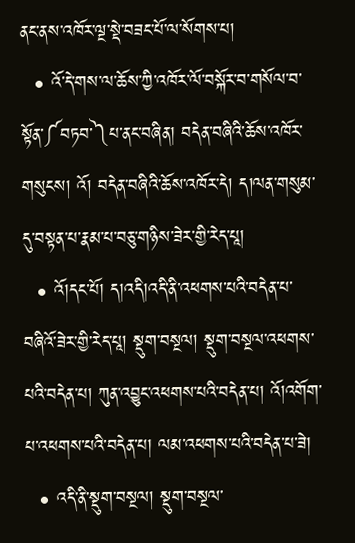ནང་ནས་འཁོར་ལྔ་སྡེ་བཟང་པོ་ལ་སོགས་པ།
  • འོ་དེ་གས་ལ་ཆོས་ཀྱི་འཁོར་ལོ་བསྐོར་བ་གསོལ་བ་སྟོན་༼བཏབ་༽པ་ནང་བཞིན། བདེན་བཞིའི་ཆོས་འཁོར་གསུངས། འོ། བདེན་བཞིའི་ཆོས་འཁོར་དེ། ད།ལན་གསུམ་དུ་བསྟན་པ་རྣམ་པ་བཅུ་གཉིས་ཟེར་གྱི་རེད་པཱ།
  • འོ།དང་པོ། ད།འདི།འདི་ནི་འཕགས་པའི་བདེན་པ་བཞིའོ་ཟེར་གྱི་རེད་པཱ། སྡུག་བསྔལ། སྡུག་བསྔལ་འཕགས་པའི་བདེན་པ། ཀུན་འབྱུང་འཕགས་པའི་བདེན་པ། འོ།འགོག་པ་འཕགས་པའི་བདེན་པ། ལམ་འཕགས་པའི་བདེན་པ་ཟེ།
  • འདི་ནི་སྡུག་བསྔལ། སྡུག་བསྔལ་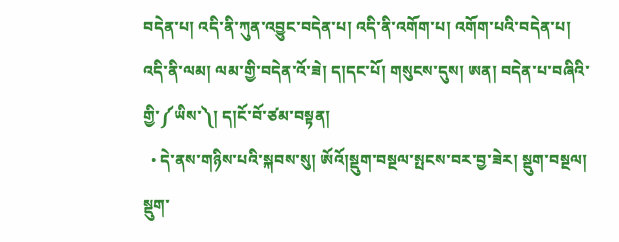བདེན་པ། འདི་ནི་ཀུན་འབྱུང་བདེན་པ། འདི་ནི་འགོག་པ། འགོག་པའི་བདེན་པ། འདི་ནི་ལམ། ལམ་གྱི་བདེན་འོ་ཟེ། ད།དང་པོ། གསུངས་དུས། ཨན། བདེན་པ་བཞིའི་གྱི་༼ཡིས་༽། ད།ངོ་བོ་ཙམ་བསྟན།
  • དེ་ནས་གཉིས་པའི་སྐབས་སུ། ཨོའོ།སྡུག་བསྔལ་སྤངས་བར་བྱ་ཟེར། སྡུག་བསྔལ། སྡུག་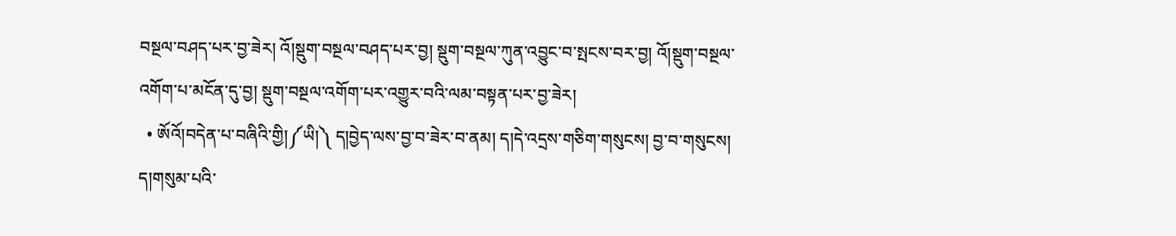བསྔལ་བཤད་པར་བྱ་ཟེར། འོ།སྡུག་བསྔལ་བཤད་པར་བྱ། སྡུག་བསྔལ་ཀུན་འབྱུང་བ་སྤངས་བར་བྱ། འོ།སྡུག་བསྔལ་འགོག་པ་མངོན་དུ་བྱ། སྡུག་བསྔལ་འགོག་པར་འགྱུར་བའི་ལམ་བསྟན་པར་བྱ་ཟེར།
  • ཨོའོ།བདེན་པ་བཞིའི་གྱི།༼ཡི།༽ ད།བྱེད་ལས་བྱ་བ་ཟེར་བ་ནམ། ད།དེ་འདྲས་གཅིག་གསུངས། བྱ་བ་གསུངས། ད།གསུམ་པའི་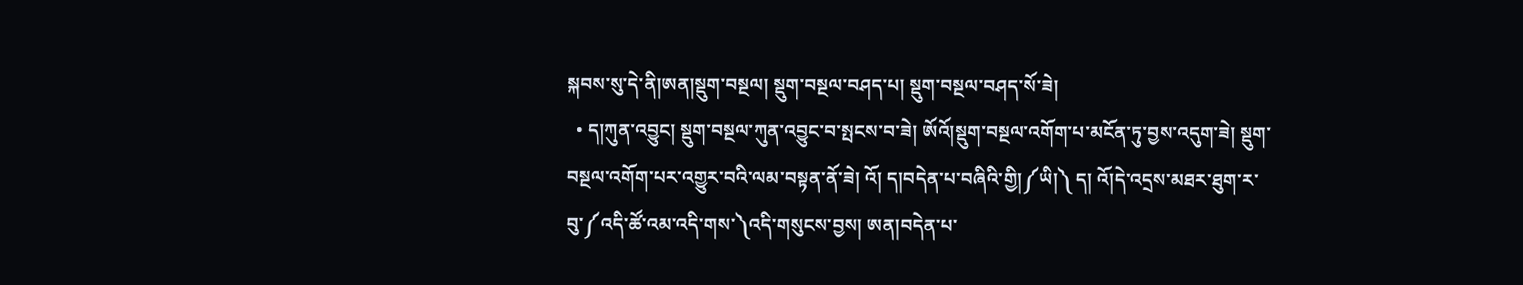སྐབས་སུ་དེ་ནི།ཨན།སྡུག་བསྔལ། སྡུག་བསྔལ་བཤད་པ། སྡུག་བསྔལ་བཤད་སོ་ཟེ།
  • ད།ཀུན་འབྱུང། སྡུག་བསྔལ་ཀུན་འབྱུང་བ་སྤངས་བ་ཟེ། ཨོའོ།སྡུག་བསྔལ་འགོག་པ་མངོན་ཏུ་བྱས་འདུག་ཟེ། སྡུག་བསྔལ་འགོག་པར་འགྱུར་བའི་ལམ་བསྟན་ནོ་ཟེ། འོ། ད།བདེན་པ་བཞིའི་གྱི།༼ཡི།༽ ད། འོ།དེ་འདྲས་མཐར་ཐུག་ར་བུ་༼འདི་ཚོ་འམ་འདི་གས་༽འདི་གསུངས་བྱས། ཨན།བདེན་པ་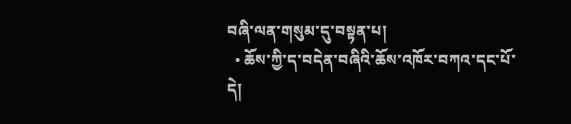བཞི་ལན་གསུམ་དུ་བསྟན་པ།
  • ཆོས་ཀྱི་ད་བདེན་བཞིའི་ཆོས་འཁོར་བཀའ་དང་པོ་དེ།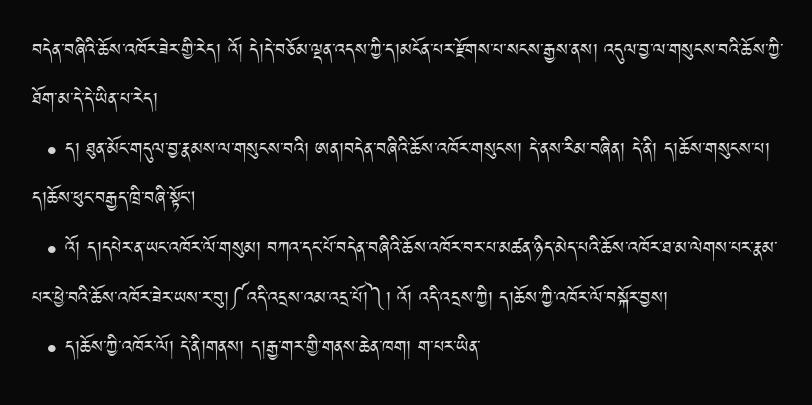བདེན་བཞིའི་ཆོས་འཁོར་ཟེར་གྱི་རེད། འོ། དེ།དེ་བཅོམ་ལྡན་འདས་ཀྱི་ད།མངོན་པར་རྫོགས་པ་སངས་རྒྱས་ནས། འདུལ་བྱ་ལ་གསུངས་བའི་ཆོས་ཀྱི་ཐོག་མ་དེ་དེ་ཡིན་པ་རེད།
  • ད། ཐུན་མོང་གདུལ་བྱ་རྣམས་ལ་གསུངས་བའི། ཨན།བདེན་བཞིའི་ཆོས་འཁོར་གསུངས། དེ་ནས་རིམ་བཞིན། དེ་ནི། ད།ཆོས་གསུངས་པ། ད།ཆོས་ཕུང་བརྒྱད་ཁྲི་བཞི་སྟོང།
  • འོ། ད།དཔེར་ན་ཡང་འཁོར་ལོ་གསུམ། བཀའ་དང་པོ་བདེན་བཞིའི་ཆོས་འཁོར་བར་པ་མཚན་ཉིད་མེད་པའི་ཆོས་འཁོར་ཐ་མ་ལེགས་པར་རྣམ་པར་ཕྱེ་བའི་ཆོས་འཁོར་ཟེར་ཡས་ར་བུ།༼འདི་འདྲས་འམ་འདྲ་པོ།༽། འོ། འདི་འདྲས་ཀྱི། ད།ཆོས་ཀྱི་འཁོར་ལོ་བསྐོར་བྱས།
  • ད།ཆོས་ཀྱི་འཁོར་ལོ། དེ་ནི།གནས། ད།རྒྱ་གར་གྱི་གནས་ཆེན་ཁག། ག་པར་ཡིན་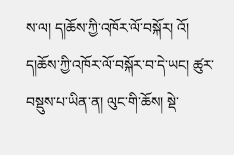ས་ལ། ད།ཆོས་ཀྱི་འཁོར་ལོ་བསྐོར། འོ། ད།ཆོས་ཀྱི་འཁོར་ལོ་བསྐོར་བ་དེ་ཡང། ཚུར་བསྡུས་པ་ཡིན་ན། ལུང་གི་ཆོས། སྡེ་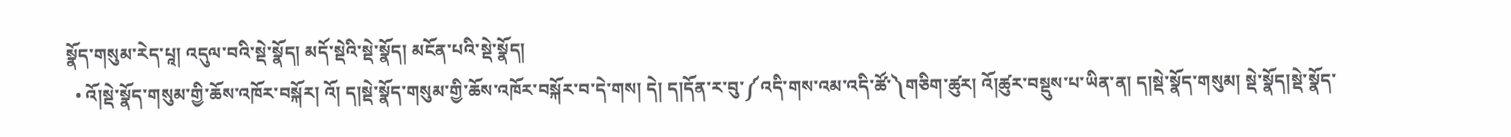སྣོད་གསུམ་རེད་པཱ། འདུལ་བའི་སྡེ་སྣོད། མདོ་སྡེའི་སྡེ་སྣོད། མངོན་པའི་སྡེ་སྣོད།
  • འོ།སྡེ་སྣོད་གསུམ་གྱི་ཆོས་འཁོར་བསྐོར། འོ། ད།སྡེ་སྣོད་གསུམ་གྱི་ཆོས་འཁོར་བསྐོར་བ་དེ་གས། དེ། ད།དོན་ར་བུ་༼འདི་གས་འམ་འདི་ཚོ་༽གཅིག་ཚུར། འོ།ཚུར་བསྡུས་པ་ཡིན་ན། ད།སྡེ་སྣོད་གསུམ། སྡེ་སྣོད།སྡེ་སྣོད་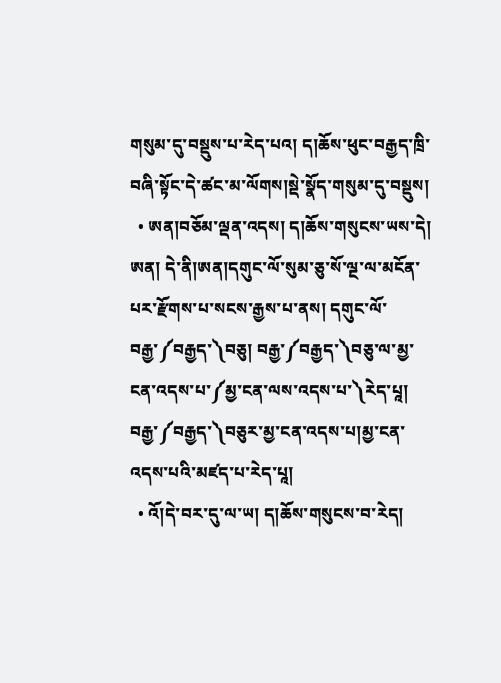གསུམ་དུ་བསྡུས་པ་རེད་པའ། ད།ཆོས་ཕུང་བརྒྱད་ཁྲི་བཞི་སྟོང་དེ་ཚང་མ་ལོགས།སྡེ་སྣོད་གསུམ་དུ་བསྡུས།
  • ཨན།བཅོམ་ལྡན་འདས། ད།ཆོས་གསུངས་ཡས་དེ། ཨན། དེ་ནི།ཨན།དགུང་ལོ་སུམ་ཅུ་སོ་ལྔ་ལ་མངོན་པར་རྫོགས་པ་སངས་རྒྱས་པ་ནས། དགུང་ལོ་བརྒྱ་༼བརྒྱད་༽བཅུ། བརྒྱ་༼བརྒྱད་༽བཅུ་ལ་མྱ་ངན་འདས་པ་༼མྱ་ངན་ལས་འདས་པ་༽རེད་པཱ། བརྒྱ་༼བརྒྱད་༽བཅུར་མྱ་ངན་འདས་པ།མྱ་ངན་འདས་པའི་མཛད་པ་རེད་པཱ།
  • འོ།དེ་བར་དུ་ལ་ཡ། ད།ཆོས་གསུངས་བ་རེད།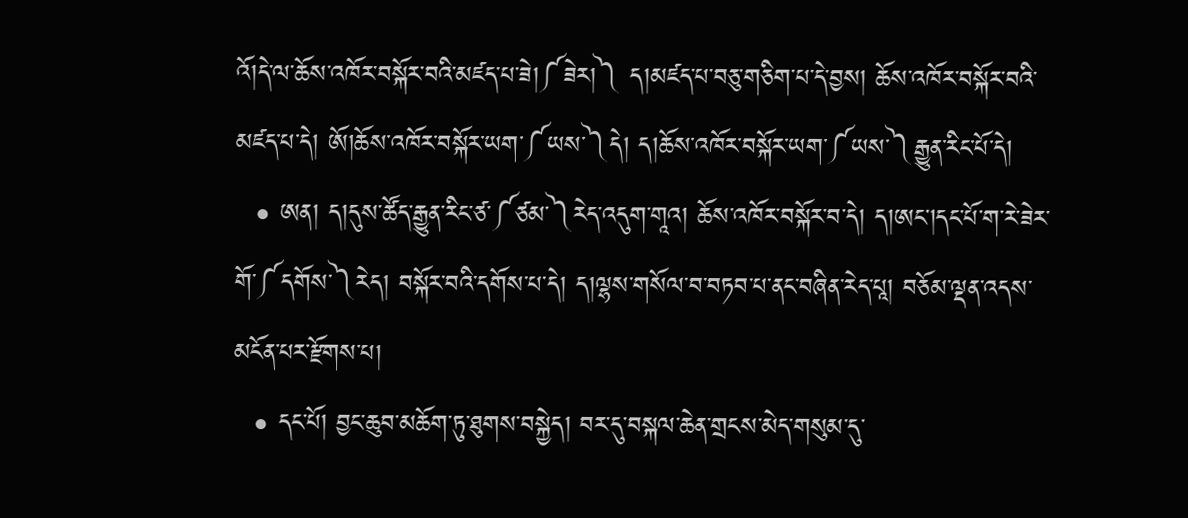འོ།དེ་ལ་ཆོས་འཁོར་བསྐོར་བའི་མཛད་པ་ཟེ།༼ཟེར།༽ ད།མཛད་པ་བཅུ་གཅིག་པ་དེ་བྱས། ཆོས་འཁོར་བསྐོར་བའི་མཛད་པ་དེ། ཨོ།ཆོས་འཁོར་བསྐོར་ཡག་༼ཡས་༽དེ། ད།ཆོས་འཁོར་བསྐོར་ཡག་༼ཡས་༽རྒྱུན་རིང་པོ་དེ།
  • ཨན། ད།དུས་ཚོད་རྒྱུན་རིང་ཙ་༼ཙམ་༽རེད་འདུག་གཱའ། ཆོས་འཁོར་བསྐོར་བ་དེ། ད།ཨང།དང་པོ་ག་རེ་ཟེར་གོ་༼དགོས་༽རེད། བསྐོར་བའི་དགོས་པ་དེ། ད།ལྷས་གསོལ་བ་བཏབ་པ་ནང་བཞིན་རེད་པཱ། བཅོམ་ལྡན་འདས་མངོན་པར་རྫོགས་པ།
  • དང་པོ། བྱང་ཆུབ་མཆོག་ཏུ་ཐུགས་བསྐྱེད། བར་དུ་བསྐལ་ཆེན་གྲངས་མེད་གསུམ་དུ་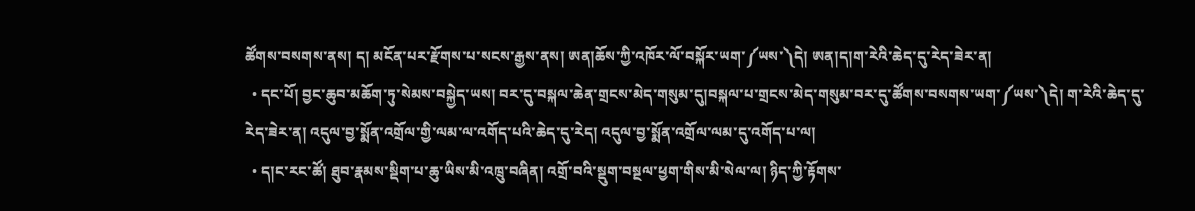ཚོགས་བསགས་ནས། ད། མངོན་པར་རྫོགས་པ་སངས་རྒྱས་ནས། ཨན།ཆོས་ཀྱི་འཁོར་ལོ་བསྐོར་ཡག་༼ཡས་༽དེ། ཨན།ད།ག་རེའི་ཆེད་དུ་རེད་ཟེར་ན།
  • དང་པོ། བྱང་ཆུབ་མཆོག་ཏུ་སེམས་བསྐྱེད་ཡས། བར་དུ་བསྐལ་ཆེན་གྲངས་མེད་གསུམ་དུ།བསྐལ་པ་གྲངས་མེད་གསུམ་བར་དུ་ཚོགས་བསགས་ཡག་༼ཡས་༽དེ། ག་རེའི་ཆེད་དུ་རེད་ཟེར་ན། འདུལ་བྱ་སྨོན་འགྲོལ་གྱི་ལམ་ལ་འགོད་པའི་ཆེད་དུ་རེད། འདུལ་བྱ་སྨོན་འགྲོལ་ལམ་དུ་འགོད་པ་ལ།
  • ད།ང་རང་ཚོ། ཐུབ་རྣམས་སྡིག་པ་ཆུ་ཡིས་མི་འཁྲུ་བཞིན། འགྲོ་བའི་སྡུག་བསྔལ་ཕྱག་གིས་མི་སེལ་ལ། ཉིད་ཀྱི་རྟོགས་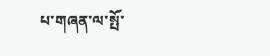པ་གཞན་ལ་སྤོ་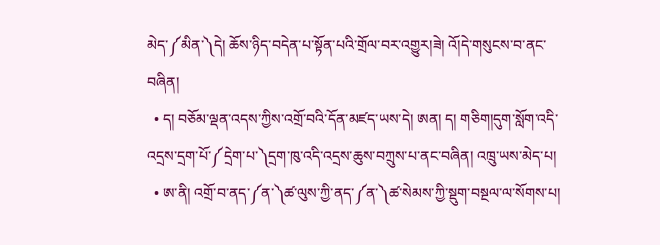མེད་༼མིན་༽དེ། ཆོས་ཉིད་བདེན་པ་སྟོན་པའི་གྲོལ་བར་འགྱུར།ཟེ། འོ།དེ་གསུངས་བ་ནང་བཞིན།
  • ད། བཅོམ་ལྡན་འདས་ཀྱིས་འགྲོ་བའི་དོན་མཛད་ཡས་དེ། ཨན། ད། གཅིག།དུག་སློག་འདི་འདྲས་དྲག་པོ་༼དྲེག་པ་༽དྲག་ཁུ་འདི་འདྲས་ཆུས་བཀྲུས་པ་ནང་བཞིན། འཁྲུ་ཡས་མེད་པ།
  • ཨ་ནི། འགྲོ་བ་ནད་༼ན་༽ཚ་ལུས་ཀྱི་ནད་༼ན་༽ཚ་སེམས་ཀྱི་སྡུག་བསྔལ་ལ་སོགས་པ།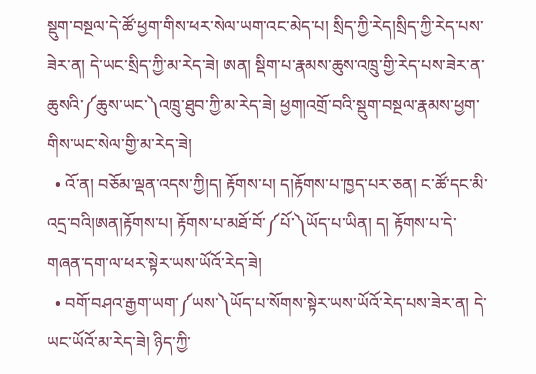སྡུག་བསྔལ་དེ་ཚོ་ཕྱག་གིས་ཕར་སེལ་ཡག་འང་མེད་པ། སྲིད་ཀྱི་རེད།སྲིད་ཀྱི་རེད་པས་ཟེར་ན། དེ་ཡང་སྲིད་ཀྱི་མ་རེད་ཟེ། ཨན། སྡིག་པ་རྣམས་ཆུས་འཁྲུ་གྱི་རེད་པས་ཟེར་ན་ཆུསའི་༼ཆུས་ཡང་༽འཁྲུ་ཐུབ་ཀྱི་མ་རེད་ཟེ། ཕྱག།འགྲོ་བའི་སྡུག་བསྔལ་རྣམས་ཕྱག་གིས་ཡང་སེལ་གྱི་མ་རེད་ཟེ།
  • འོ་ན། བཅོམ་ལྡན་འདས་ཀྱི།ད། རྟོགས་པ། ད།རྟོགས་པ་ཁྱད་པར་ཅན། ང་ཚོ་དང་མི་འདྲ་བའི།ཨན།རྟོགས་པ། རྟོགས་པ་མཐོ་བོ་༼པོ་༽ཡོད་པ་ཡིན། ད། རྟོགས་པ་དེ་གཞན་དག་ལ་ཕར་སྟེར་ཡས་ཡོའོ་རེད་ཟེ།
  • བགོ་བཤའ་རྒྱག་ཡག་༼ཡས་༽ཡོད་པ་སོགས་སྟེར་ཡས་ཡོའོ་རེད་པས་ཟེར་ན། དེ་ཡང་ཡོའོ་མ་རེད་ཟེ། ཉིད་ཀྱི་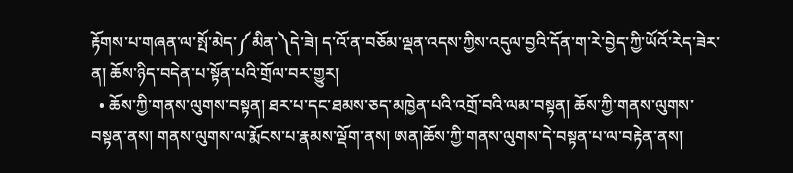རྟོགས་པ་གཞན་ལ་སྤོ་མེད་༼མིན་༽དེ་ཟེ། ད་འོ་ན་བཅོམ་ལྡན་འདས་ཀྱིས་འདུལ་བྱའི་དོན་ག་རེ་བྱེད་ཀྱི་ཡོའོ་རེད་ཟེར་ན། ཆོས་ཉིད་བདེན་པ་སྟོན་པའི་གྲོལ་བར་གྱུར།
  • ཆོས་ཀྱི་གནས་ལུགས་བསྟན། ཐར་པ་དང་ཐམས་ཅད་མཁྱེན་པའི་འགྲོ་བའི་ལམ་བསྟན། ཆོས་ཀྱི་གནས་ལུགས་བསྟན་ནས། གནས་ལུགས་ལ་རྨོངས་པ་རྣམས་ལྡོག་ནས། ཨན།ཆོས་ཀྱི་གནས་ལུགས་དེ་བསྟན་པ་ལ་བརྟེན་ནས།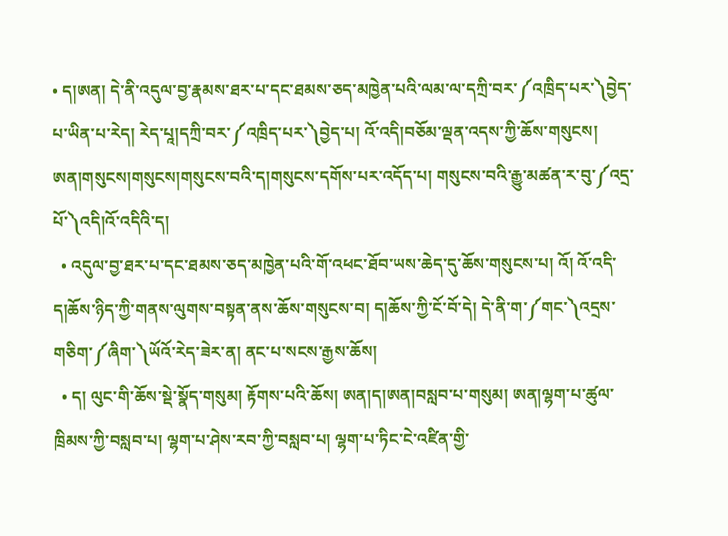• ད།ཨན། དེ་ནི་འདུལ་བྱ་རྣམས་ཐར་པ་དང་ཐམས་ཅད་མཁྱེན་པའི་ལམ་ལ་དཀྲི་བར་༼འཁྲིད་པར་༽བྱེད་པ་ཡིན་པ་རེད། རེད་པཱ།དཀྲི་བར་༼འཁྲིད་པར་༽བྱེད་པ། འོ་འདི།བཅོམ་ལྡན་འདས་ཀྱི་ཆོས་གསུངས། ཨན།གསུངས།གསུངས།གསུངས་བའི་ད།གསུངས་དགོས་པར་འདོད་པ། གསུངས་བའི་རྒྱུ་མཚན་ར་བུ་༼འདྲ་པོ་༽འདི།འོ་འདིའི་ད།
  • འདུལ་བྱ་ཐར་པ་དང་ཐམས་ཅད་མཁྱེན་པའི་གོ་འཕང་ཐོབ་ཡས་ཆེད་དུ་ཆོས་གསུངས་པ། འོ། འོ་འདི་ད།ཆོས་ཉིད་ཀྱི་གནས་ལུགས་བསྟན་ནས་ཆོས་གསུངས་བ། ད།ཆོས་ཀྱི་ངོ་བོ་དེ། དེ་ནི་ག་༼གང་༽འདྲས་གཅིག་༼ཞིག་༽ཡོའོ་རེད་ཟེར་ན། ནང་པ་སངས་རྒྱས་ཆོས།
  • ད། ལུང་གི་ཆོས་སྡེ་སྣོད་གསུམ། རྟོགས་པའི་ཆོས། ཨན།ད།ཨན།བསླབ་པ་གསུམ། ཨན།ལྷག་པ་ཚུལ་ཁྲིམས་ཀྱི་བསླབ་པ། ལྷག་པ་ཤེས་རབ་ཀྱི་བསླབ་པ། ལྷག་པ་ཏིང་ངེ་འཛིན་གྱི་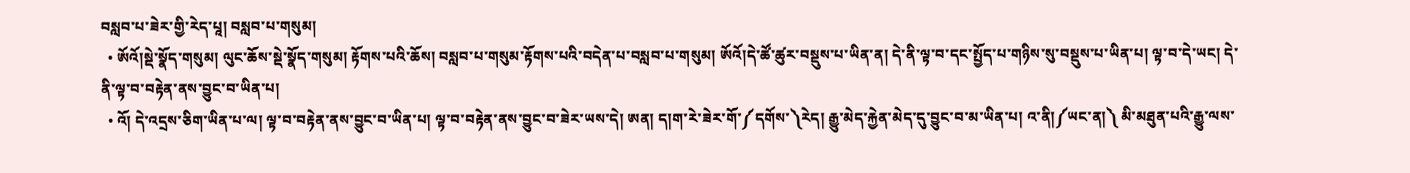བསླབ་པ་ཟེར་གྱི་རེད་པཱ། བསླབ་པ་གསུམ།
  • ཨོའོ།སྡེ་སྣོད་གསུམ། ལུང་ཆོས་སྡེ་སྣོད་གསུམ། རྟོགས་པའི་ཆོས། བསླབ་པ་གསུམ་རྟོགས་པའི་བདེན་པ་བསླབ་པ་གསུམ། ཨོའོ།དེ་ཚོ་ཚུར་བསྡུས་པ་ཡིན་ན། དེ་ནི་ལྟ་བ་དང་སྤྱོད་པ་གཉིས་སུ་བསྡུས་པ་ཡིན་པ། ལྟ་བ་དེ་ཡང། དེ་ནི་ལྟ་བ་བརྟེན་ནས་བྱུང་བ་ཡིན་པ།
  • འོ། དེ་འདྲས་ཅིག་ཡིན་པ་ལ། ལྟ་བ་བརྟེན་ནས་བྱུང་བ་ཡིན་པ། ལྟ་བ་བརྟེན་ནས་བྱུང་བ་ཟེར་ཡས་དེ། ཨན། ད།ག་རེ་ཟེར་གོ་༼དགོས་༽རེད། རྒྱུ་མེད་རྐྱེན་མེད་དུ་བྱུང་བ་མ་ཡིན་པ། འ་ནི།༼ཡང་ན།༽ མི་མཐུན་པའི་རྒྱུ་ལས་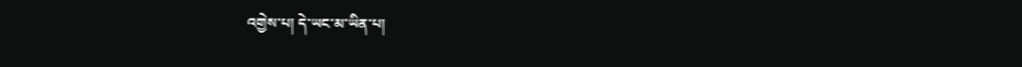འགྱེས་པ། དེ་ཡང་མ་ཡིན་པ།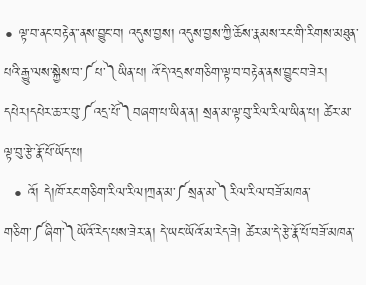• ལྟ་བ་ནང་བརྟེན་་ནས་བྱུང་བ། འདུས་བྱས། འདུས་བྱས་ཀྱི་ཆོས་རྣམས་རང་གི་རིགས་མཐུན་པའི་རྒྱུ་ལས་སྐྱེས་བ་༼པ་༽ཡིན་པ། འོ་དེ་འདྲས་གཅིག་ལྟ་བ་བརྟེན་ནས་བྱུང་བ་ཟེར། དཔེར།དཔེར་ཆ་ར་བུ་༼འདྲ་པོ་༽བཞག་པ་ཡིན་ན། སྲན་མ་ལྟ་བུ་རིལ་རིལ་ཡིན་པ། ཚེར་མ་ལྟ་བུ་རྩེ་རྣོ་པོ་ཡོད་པ།
  • འོ། དེ།ཁོ་རང་གཅིག་རིལ་རིལ།ཀྲན་མ་༼སྲན་མ་༽རིལ་རིལ་བཟོ་མཁན་གཅིག་༼ཞིག་༽ཡོའོ་རེད་པས་ཟེར་ན། དེ་ཡང་ཡོའོ་མ་རེད་ཟེ། ཚེར་མ་དེ་རྩེ་རྣོ་པོ་བཟོ་མཁན་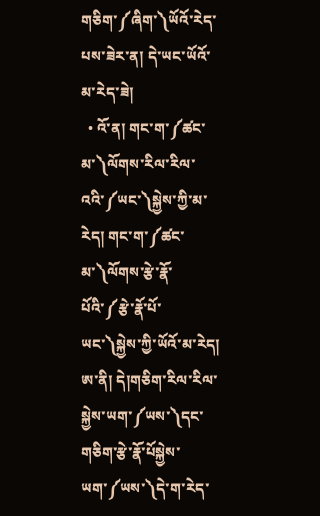གཅིག་༼ཞིག་༽ཡོའོ་རེད་པས་ཟེར་ན། དེ་ཡང་ཡོའོ་མ་རེད་ཟེ།
  • འོ་ན། གང་ག་༼ཚང་མ་༽ལོགས་རིལ་རིལ་འའི་༼ཡང་༽སྐྱེས་ཀྱི་མ་རེད། གང་ག་༼ཚང་མ་༽ལོགས་རྩེ་རྣོ་པོའི་༼རྩེ་རྣོ་པོ་ཡང་༽སྐྱེས་ཀྱི་ཡོའོ་མ་རེད། ཨ་ནི། དེ།གཅིག་རིལ་རིལ་སྐྱེས་ཡག་༼ཡས་༽དང་གཅིག་རྩེ་རྣོ་པོསྐྱེས་ཡག་༼ཡས་༽དེ་ག་རེད་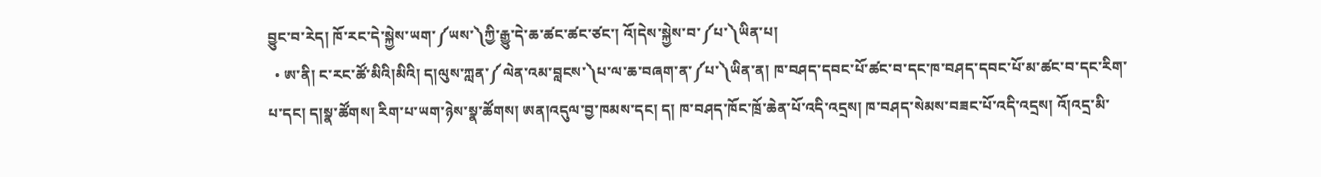བྱུང་བ་རེད། ཁོ་རང་དེ་སྐྱེས་ཡག་༼ཡས་༽ཀྱི་རྒྱུ་དེ་ཆ་ཚང་ཚང་ཙང་། འོ།དེས་སྐྱེས་བ་༼པ་༽ཡིན་པ།
  • ཨ་ནི། ང་རང་ཚོ་མིའི།མིའི། ད།ལུས་ཀླན་༼ལེན་འམ་བླངས་༽པ་ལ་ཆ་བཞག་ན་༼པ་༽ཡིན་ན། ཁ་བཤད་དབང་པོ་ཚང་བ་དང་ཁ་བཤད་དབང་པོ་མ་ཚང་བ་དང་རིག་པ་དང། ད།སྣ་ཚོགས། རིག་པ་ཡག་ཉེས་སྣ་ཚོགས། ཨན།འདུལ་བྱ་ཁམས་དང། ད། ཁ་བཤད་ཁོང་ཁྲོ་ཆེན་པོ་འདི་འདྲས། ཁ་བཤད་སེམས་བཟང་པོ་འདི་འདྲས། འོ།འདྲ་མི་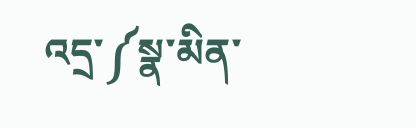འདྲ་༼སྣ་མིན་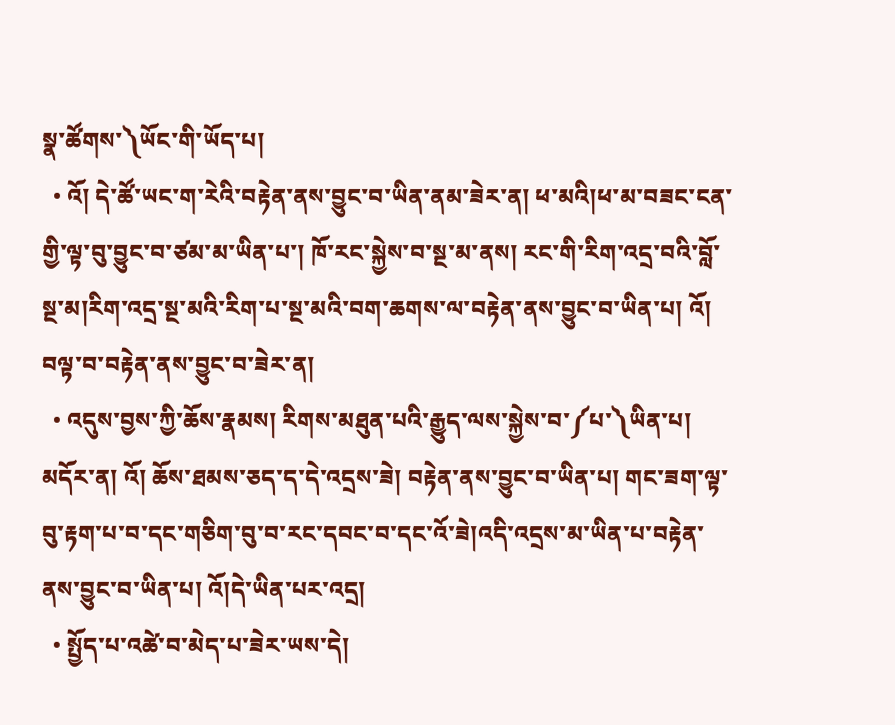སྣ་ཚོགས་༽ཡོང་གི་ཡོད་པ།
  • འོ། དེ་ཚོ་ཡང་ག་རེའི་བརྟེན་ནས་བྱུང་བ་ཡིན་ནམ་ཟེར་ན། ཕ་མའི།ཕ་མ་བཟང་ངན་གྱི་ལྟ་བུ་བྱུང་བ་ཙམ་མ་ཡིན་པ་། ཁོ་རང་སྐྱེས་བ་སྔ་མ་ནས། རང་གི་རིག་འདྲ་བའི་བློ་སྔ་མ།རིག་འདྲ་སྔ་མའི་རིག་པ་སྔ་མའི་བག་ཆགས་ལ་བརྟེན་ནས་བྱུང་བ་ཡིན་པ། འོ། བལྟ་བ་བརྟེན་ནས་བྱུང་བ་ཟེར་ན།
  • འདུས་བྱས་ཀྱི་ཆོས་རྣམས། རིགས་མཐུན་པའི་རྒྱུད་ལས་སྐྱེས་བ་༼པ་༽ཡིན་པ། མདོར་ན། འོ། ཆོས་ཐམས་ཅད་ད་དེ་འདྲས་ཟེ། བརྟེན་ནས་བྱུང་བ་ཡིན་པ། གང་ཟག་ལྟ་བུ་རྟག་པ་བ་དང་གཅིག་བུ་བ་རང་དབང་བ་དང་འོ་ཟེ།འདི་འདྲས་མ་ཡིན་པ་བརྟེན་ནས་བྱུང་བ་ཡིན་པ། འོ།དེ་ཡིན་པར་འདྲ།
  • སྤྱོད་པ་འཚེ་བ་མེད་པ་ཟེར་ཡས་དེ།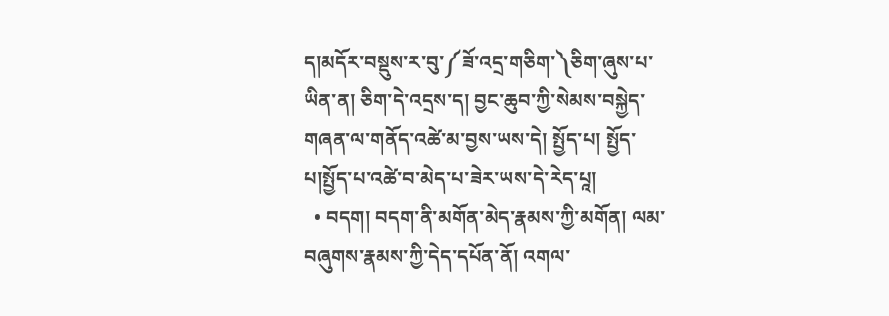ད།མདོར་བསྡུས་ར་བུ་༼ཟོ་འདྲ་གཅིག་༽ཅིག་ཞུས་པ་ཡིན་ན། ཅིག་དེ་འདྲས་ད། བྱང་ཆུབ་ཀྱི་སེམས་བསྐྱེད་གཞན་ལ་གནོད་འཚེ་མ་བྱས་ཡས་དེ། སྤྱོད་པ། སྤྱོད་པ།སྤྱོད་པ་འཚེ་བ་མེད་པ་ཟེར་ཡས་དེ་རེད་པཱ།
  • བདག། བདག་ནི་མགོན་མེད་རྣམས་ཀྱི་མགོན། ལམ་བཞུགས་རྣམས་ཀྱི་དེད་དཔོན་ནོ། འགལ་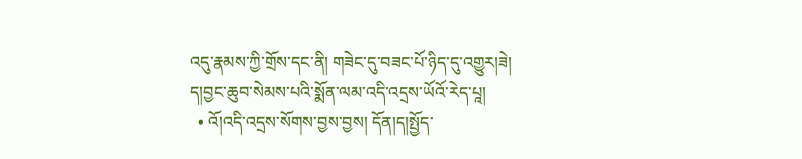འདུ་རྣམས་ཀྱི་གྲོས་དང་ནི། གཟེང་དུ་བཟང་པོ་ཉིད་དུ་འགྱུར།ཟེ། ད།བྱང་ཆུབ་སེམས་པའི་སྨོན་ལམ་འདི་འདྲས་ཡོའོ་རེད་པཱ།
  • འོ།འདི་འདྲས་སོགས་བྱས་བྱས། དོན།ད།སྤྱོད་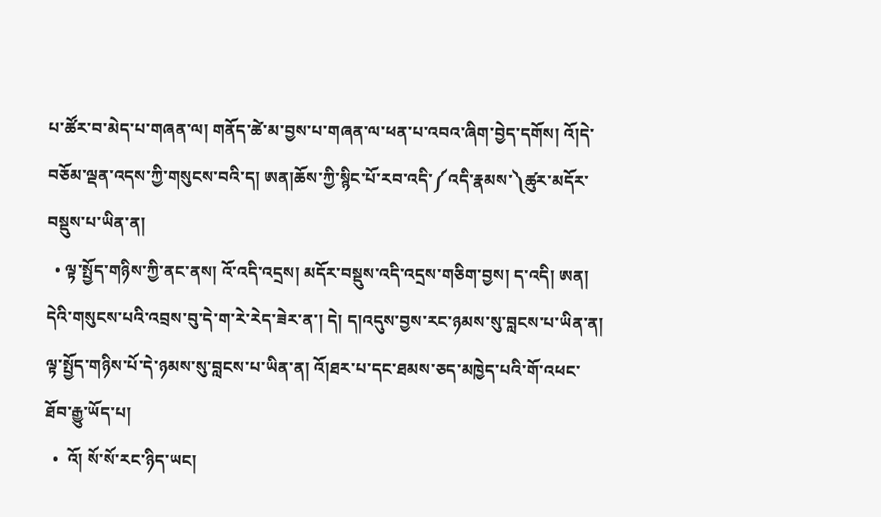པ་ཚོར་བ་མེད་པ་གཞན་ལ། གནོད་ཚེ་མ་བྱས་པ་གཞན་ལ་ཕན་པ་འབའ་ཞིག་བྱེད་དགོས། འོ།དེ་བཅོམ་ལྡན་འདས་ཀྱི་གསུངས་བའི་ད། ཨན།ཆོས་ཀྱི་སྙིང་པོ་རབ་འདི་༼འདི་རྣམས་༽ཚུར་མདོར་བསྡུས་པ་ཡིན་ན།
  • ལྟ་སྤྱོད་གཉིས་ཀྱི་ནང་ནས། འོ་འདི་འདྲས། མདོར་བསྡུས་འདི་འདྲས་གཅིག་བྱས། ད་འདི། ཨན། དེའི་གསུངས་པའི་འབྲས་བུ་དེ་ག་རེ་རེད་ཟེར་ན་། དེ། ད།འདུས་བྱས་རང་ཉམས་སུ་བླངས་པ་ཡིན་ན། ལྟ་སྤྱོད་གཉིས་པོ་དེ་ཉམས་སུ་བླངས་པ་ཡིན་ན། འོ།ཐར་པ་དང་ཐམས་ཅད་མཁྱེད་པའི་གོ་འཕང་ཐོབ་རྒྱུ་ཡོད་པ།
  •  འོ། སོ་སོ་རང་ཉིད་ཡང།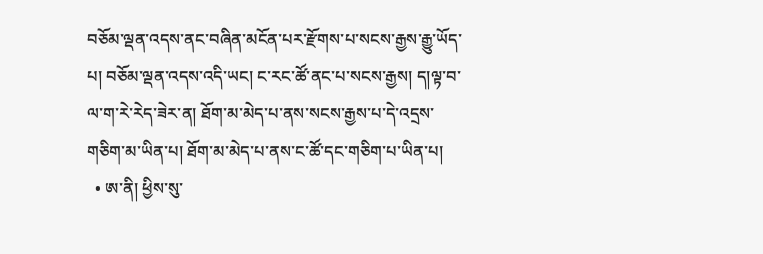བཅོམ་ལྡན་འདས་ནང་བཞིན་མངོན་པར་རྫོགས་པ་སངས་རྒྱས་རྒྱུ་ཡོད་པ། བཅོམ་ལྡན་འདས་འདི་ཡང། ང་རང་ཚོ་ནང་པ་སངས་རྒྱས། ད།ལྟ་བ་ལ་ག་རེ་རེད་ཟེར་ན། ཐོག་མ་མེད་པ་ནས་སངས་རྒྱས་པ་དེ་འདྲས་གཅིག་མ་ཡིན་པ། ཐོག་མ་མེད་པ་ནས་ང་ཚོ་དང་གཅིག་པ་ཡིན་པ།
  • ཨ་ནི། ཕྱིས་སུ་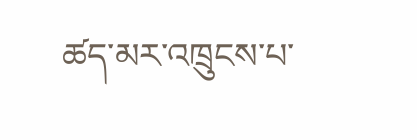ཚད་མར་འཁྲུངས་པ་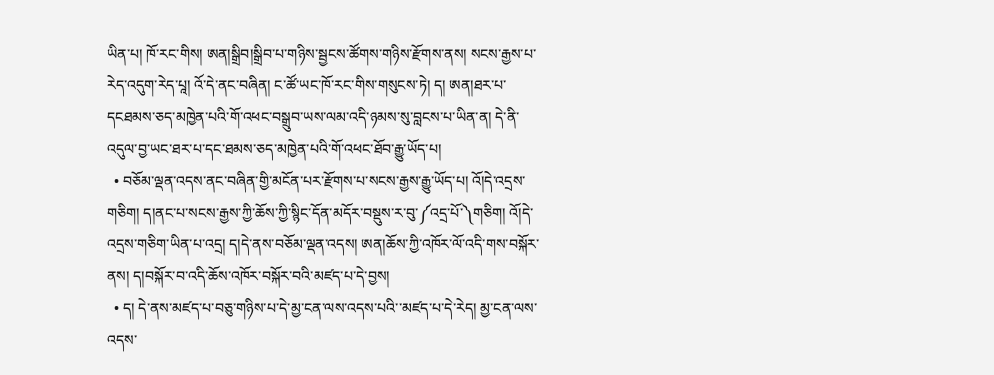ཡིན་པ། ཁོ་རང་གིས། ཨན།སྒྲིབ།སྒྲིབ་པ་གཉིས་སྦྱངས་ཚོགས་གཉིས་རྫོགས་ནས། སངས་རྒྱས་པ་རེད་འདུག་རེད་པཱ། འོ་དེ་ནང་བཞིན། ང་ཚོ་ཡང་ཁོ་རང་གིས་གསུངས་ཏེ། ད། ཨན།ཐར་པ་དངཐམས་ཅད་མཁྱེན་པའི་གོ་འཕང་བསྒྲུབ་ཡས་ལམ་འདི་ཉམས་སུ་བླངས་པ་ཡིན་ན། དེ་ནི་འདུལ་བྱ་ཡང་ཐར་པ་དང་ཐམས་ཅད་མཁྱེན་པའི་གོ་འཕང་ཐོབ་རྒྱུ་ཡོད་པ།
  • བཅོམ་ལྡན་འདས་ནང་བཞིན་གྱི་མངོན་པར་རྫོགས་པ་སངས་རྒྱས་རྒྱུ་ཡོད་པ། འོ།དེ་འདྲས་གཅིག། ད།ནང་པ་སངས་རྒྱས་ཀྱི་ཆོས་ཀྱི་སྙིང་དོན་མདོར་བསྡུས་ར་བུ་༼འདྲ་པོ་༽གཅིག། འོ།དེ་འདྲས་གཅིག་ཡིན་པ་འདྲ། ད།དེ་ནས་བཅོམ་ལྡན་འདས། ཨན།ཆོས་ཀྱི་འཁོར་ལོ་འདི་གས་བསྐོར་ནས། ད།བསྐོར་བ་འདི་ཆོས་འཁོར་བསྐོར་བའི་མཛད་པ་དེ་བྱས།
  • ད། དེ་ནས་མཛད་པ་བཅུ་གཉིས་པ་དེ་མྱ་ངན་ལས་འདས་པའི་་མཛད་པ་དེ་རེད། མྱ་ངན་ལས་འདས་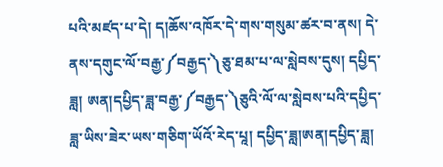པའི་མཛད་པ་དེ། ད།ཆོས་འཁོར་དེ་གས་གསུམ་ཚར་བ་ནས། དེ་ནས་དགུང་ལོ་བརྒྱ་༼བརྒྱད་༽ཅུ་ཐམ་པ་ལ་སླེབས་དུས། དཔྱིད་ཟླ། ཨན།དཔྱིད་ཟླ་བརྒྱ་༼བརྒྱད་༽ཅུའི་ལོ་ལ་སླེབས་པའི་དཔྱིད་ཟླ་ཡིས་ཟེར་ཡས་གཅིག་ཡོའོ་རེད་པཱ། དཔྱིད་ཟླ།ཨན།དཔྱིད་ཟླ།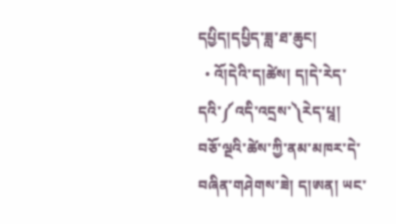དཔྱིད།དཔྱིད་ཟླ་ཐ་ཆུང།
  • འོ།དེའི་ད།ཚེས། ད།དེ་རེད་དའི་༼འདི་འདྲས་༽རེད་པཱ། བཅོ་ལྔའི་ཚེས་ཀྱི་ནམ་མཁར་དེ་བཞིན་གཤེགས་ཟེ། ད།ཨན། ཡང་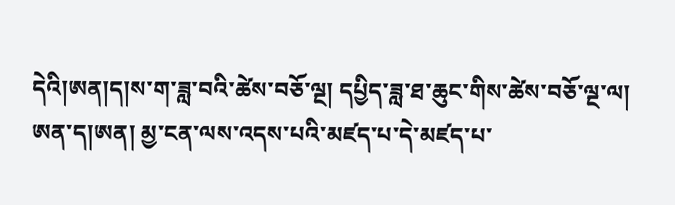དེའི།ཨན།ད།ས་ག་ཟླ་བའི་ཚེས་བཅོ་ལྔ། དཔྱིད་ཟླ་ཐ་ཆུང་གིས་ཚེས་བཅོ་ལྔ་ལ། ཨན་ད།ཨན། མྱ་ངན་ལས་འདས་པའི་མཛད་པ་དེ་མཛད་པ་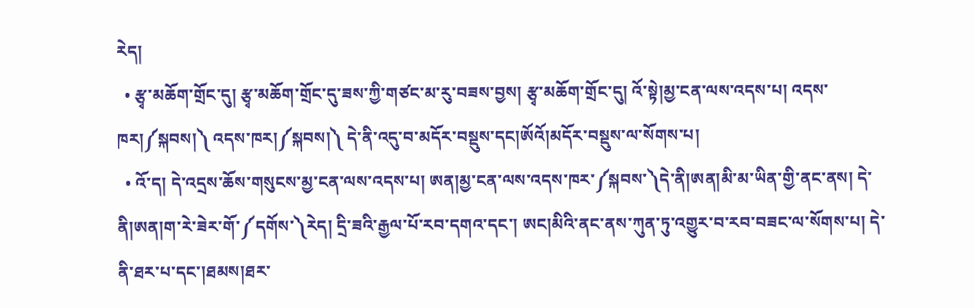རེད།
  • རྩྭ་མཆོག་གྲོང་དུ། རྩྭ་མཆོག་གྲོང་དུ་ཟས་ཀྱི་གཙང་མ་རུ་བཟས་བྱས། རྩྭ་མཆོག་གྲོང་དུ། འོ་སྟེ།མྱ་ངན་ལས་འདས་པ། འདས་ཁར།༼སྐབས།༽ འདས་ཁར།༼སྐབས།༽ དེ་ནི་འདུ་བ་མདོར་བསྡུས་དང།ཨོའོ།མདོར་བསྡུས་ལ་སོགས་པ།
  • འོ་ད། དེ་འདྲས་ཆོས་གསུངས་མྱ་ངན་ལས་འདས་པ། ཨན།མྱ་ངན་ལས་འདས་ཁར་༼སྐབས་༽དེ་ནི།ཨན།མི་མ་ཡིན་གྱི་ནང་ནས། དེ་ནི།ཨན།ག་རེ་ཟེར་གོ་༼དགོས་༽རེད། དྲི་ཟའི་རྒྱལ་པོ་རབ་དགའ་དང་། ཨང།མིའི་ནང་ནས་ཀུན་ཏུ་འགྱུར་བ་རབ་བཟང་ལ་སོགས་པ། དེ་ནི་ཐར་པ་དང་།ཐམས།ཐར་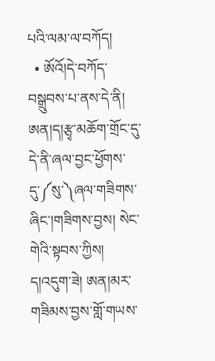པའི་ལམ་ལ་བཀོད།
  • ཨོའོ།དེ་བཀོད་བསྒྲུབས་པ་ནས་དེ་ནི། ཨན།ད།རྩྭ་མཆོག་གྲོང་དུ་དེ་ནི་ཞལ་བྱང་ཕྱོགས་དུ་༼སུ་༽ཞལ་གཟིགས་ཞིང་།གཟིགས་བྱས། སེང་གེའི་སྟབས་ཀྱིས། ད།འདུག་ཟེ། ཨན།མར་གཟིམས་བྱས་གློ་གཡས་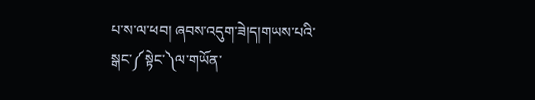པ་ས་ལ་ཕབ། ཞབས་འདུག་ཟེ།ད།གཡས་པའི་སྒང་༼སྟེང་༽ལ་གཡོན་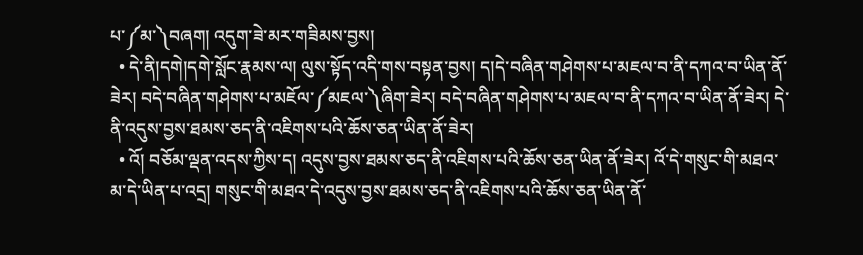པ་༼མ་༽བཞག། འདུག་ཟེ་མར་གཟིམས་བྱས།
  • དེ་ནི།དགེ།དགེ་སློང་རྣམས་ལ། ལུས་སྟོད་འདི་གས་བསྟན་བྱས། ད།དེ་བཞིན་གཤེགས་པ་མཇལ་བ་ནི་དཀའ་བ་ཡིན་ནོ་ཟེར། བདེ་བཞིན་གཤེགས་པ་མཇོལ་༼མཇལ་༽ཞིག་ཟེར། བདེ་བཞིན་གཤེགས་པ་མཇལ་བ་ནི་དཀའ་བ་ཡིན་ནོ་ཟེར། དེ་ནི་འདུས་བྱས་ཐམས་ཅད་ནི་འཇིགས་པའི་ཆོས་ཅན་ཡིན་ནོ་ཟེར།
  • འོ། བཅོམ་ལྡན་འདས་ཀྱིས་ད། འདུས་བྱས་ཐམས་ཅད་ནི་འཇིགས་པའི་ཆོས་ཅན་ཡིན་ནོ་ཟེར། འོ་དེ་གསུང་གི་མཐའ་མ་དེ་ཡིན་པ་འདྲ། གསུང་གི་མཐའ་དེ་འདུས་བྱས་ཐམས་ཅད་ནི་འཇིགས་པའི་ཆོས་ཅན་ཡིན་ནོ་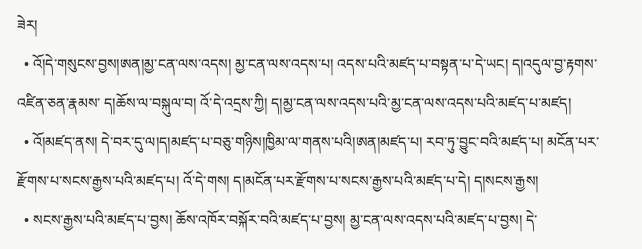ཟེར།
  • འོ།དེ་གསུངས་བྱས།ཨན།མྱ་ངན་ལས་འདས། མྱ་ངན་ལས་འདས་པ། འདས་པའི་མཛད་པ་བསྟན་པ་དེ་ཡང། ད།འདུལ་བྱ་རྟགས་འཛིན་ཅན་རྣམས་ ད།ཆོས་ལ་བསྐུལ་བ། འོ་དེ་འདྲས་ཀྱི། ད།མྱ་ངན་ལས་འདས་པའི་མྱ་ངན་ལས་འདས་པའི་མཛད་པ་མཛད།
  • འོ།མཛད་ནས། དེ་བར་དུ་ལ།ད།མཛད་པ་བཅུ་གཉིས།ཁྱིམ་ལ་གནས་པའི།ཨན།མཛད་པ། རབ་ཏུ་བྱུང་བའི་མཛད་པ། མངོན་པར་རྫོགས་པ་སངས་རྒྱས་པའི་མཛད་པ། འོ་དེ་གས། ད།མངོན་པར་རྫོགས་པ་སངས་རྒྱས་པའི་མཛད་པ་དེ། ད།སངས་རྒྱས།
  • སངས་རྒྱས་པའི་མཛད་པ་བྱས། ཆོས་འཁོར་བསྐོར་བའི་མཛད་པ་བྱས། མྱ་ངན་ལས་འདས་པའི་མཛད་པ་བྱས། དེ་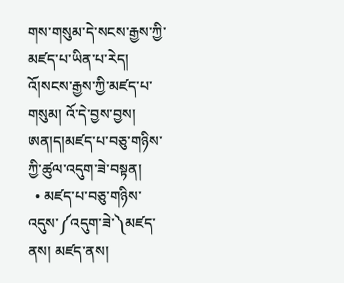གས་གསུམ་དེ་སངས་རྒྱས་ཀྱི་མཛད་པ་ཡིན་པ་རེད། འོ།སངས་རྒྱས་ཀྱི་མཛད་པ་གསུམ། འོ་དེ་བྱས་བྱས། ཨན།ད།མཛད་པ་བཅུ་གཉིས་ཀྱི་ཚུལ་འདུག་ཟེ་བསྟན།
  • མཛད་པ་བཅུ་གཉིས་འདུས་༼འདུག་ཟེ་༽མཛད་ནས། མཛད་ནས།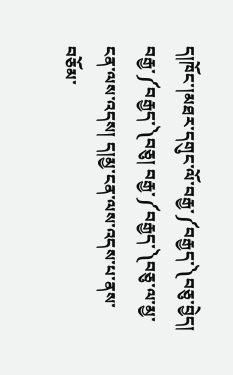ད།ཁོང་།མཐར་དགུང་ལོ་བརྒྱ་༼བརྒྱད་༽བཅུ་བྱེད། བརྒྱ་༼བརྒྱད་༽བཅུ། བརྒྱ་༼བརྒྱད་༽བཅུ་ལ་མྱ་ངན་ལས་འདས། ད།མྱ་ངན་ལས་འདས་པ་ནས་བཅོམ་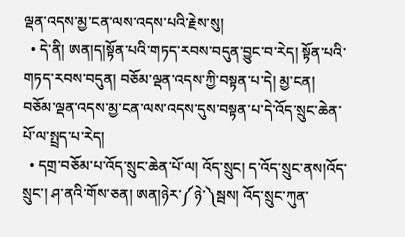ལྡན་འདས་མྱ་ངན་ལས་འདས་པའི་རྗེས་སུ།
  • དེ་ནི། ཨན།ད།སྟོན་པའི་གཏད་རབས་བདུན་བྱུང་བ་རེད། སྟོན་པའི་གཏད་རབས་བདུན། བཅོམ་ལྡན་འདས་ཀྱི་བསྟན་པ་དེ། མྱ་ངན། བཅོམ་ལྡན་འདས་མྱ་ངན་ལས་འདས་དུས་བསྟན་པ་དེ་འོད་སྲུང་ཆེན་པོ་ལ་སྤྲད་པ་རེད།
  • དགྲ་བཅོམ་པ་འོད་སྲུང་ཆེན་པོ་ལ། འོད་སྲུང། ད་འོད་སྲུང་ནས།འོད་སྲུང་། ཤ་ནའི་གོས་ཅན། ཨན།ཉེར་༼ཉེ་༽སྦས། འོད་སྲུང་ཀུན་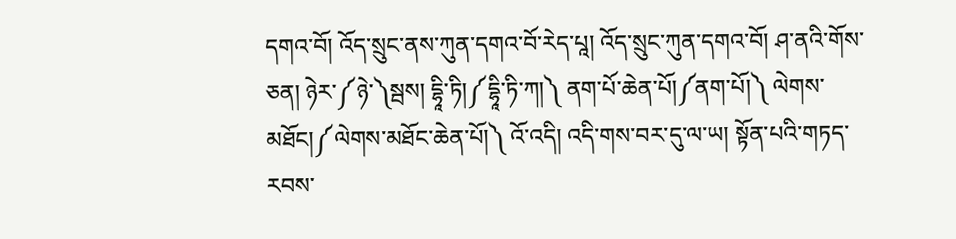དགའ་བོ། འོད་སྲུང་ནས་ཀུན་དགའ་བོ་རེད་པཱ། འོད་སྲུང་ཀུན་དགའ་བོ། ཤ་ནའི་གོས་ཅན། ཉེར་༼ཉེ་༽སྦས། དྷཱི་ཏི།༼དྷཱི་ཏི་ཀ།༽ ནག་པོ་ཆེན་པོ།༼ནག་པོ།༽ ལེགས་མཐོང།༼ལེགས་མཐོང་ཆེན་པོ།༽ འོ་འདི། འདི་གས་བར་དུ་ལ་ཡ། སྟོན་པའི་གཏད་རབས་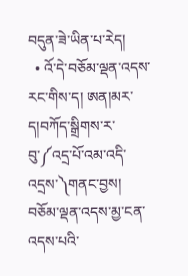བདུན་ཟེ་ཡིན་པ་རེད།
  • འོ་དེ་བཅོམ་ལྡན་འདས་རང་གིས་ད། ཨན།མར་ད།བཀོད་སྒྲིགས་ར་བུ་༼འདྲ་པོ་འམ་འདི་འདྲས་༽གནང་བྱས། བཅོམ་ལྡན་འདས་མྱ་ངན་འདས་པའི་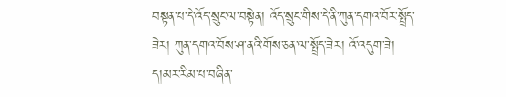བསྟན་པ་དེ་འོད་སྲུང་ལ་བསྟེན། འོད་སྲུང་གིས་དེ་ནི་ཀུན་དགའ་བོར་སྤྲོད་ཟེར། ཀུན་དགའ་བོས་ཤ་ནའི་གོས་ཅན་ལ་སྤྲོད་ཟེར། འོ་འདུག་ཟེ། ད།མར་རིམ་པ་བཞིན་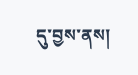དུ་བྱས་ནས།